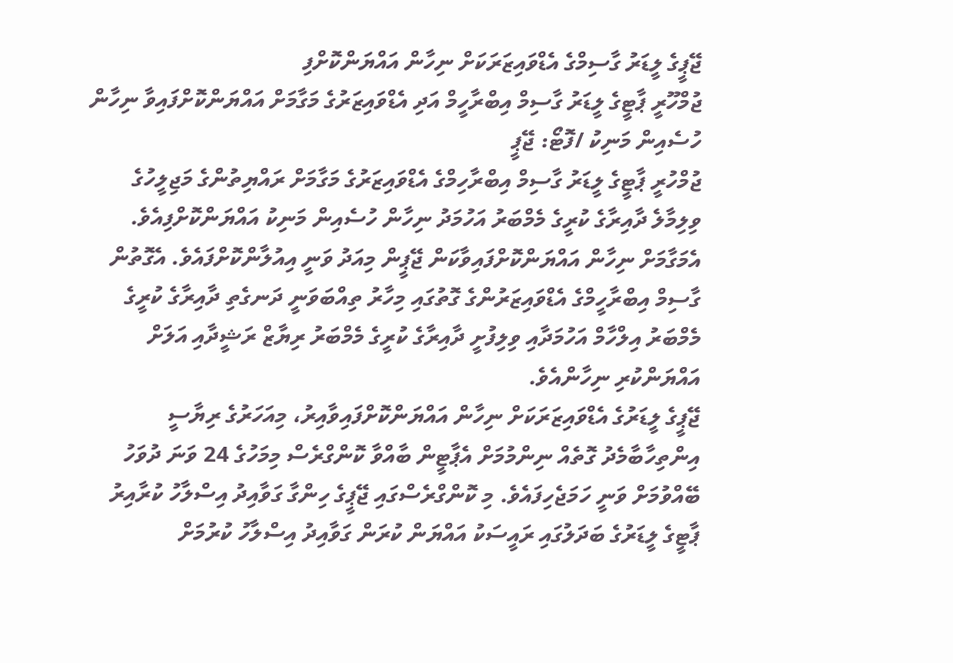ޖޭޕީގެ ލީޑަރު ގާސިމްގެ އެޑްވައިޒަރަކަށް ނިހާން އައްޔަންކޮށްފި
ޖުމްހޫރީ ޕާޓީގެ ލީޑަރު ގާސިމް އިބްރާހީމް އަދި އެޑްވައިޒަރުގެ މަގާމަށް އައްޔަންކޮށްފައިވާ ނިހާން ހުސެއިން މަނިކު /ފޮޓޯ: ޖޭޕީ
ޖުމްހުރީ ޕާޓީގެ ލީޑަރު ގާސިމް އިބްރާހިމްގެ އެޑްވައިޒަރުގެ މަގާމަށް ރައްޔިތުންގެ މަޖިލީހުގެ ވިލިމާލެ ދާއިރާގެ ކުރީގެ މެމްބަރު އަހުމަދު ނިހާން ހުސެއިން މަނިކު އައްޔަންކޮށްފިއެވެ.
އެމަގާމަށް ނިހާން އައްޔަންކޮށްފައިވާކަން ޖޭޕީން މިއަދު ވަނީ އިއުލާންކޮށްފައެވެ. އެގޮތުން ގާސިމް އިބްރާހީމްގެ އެޑްވައިޒަރުންގެ ގޮތުގައި މިހާރު ތިއްބަވަނީ ދަނގެތި ދާއިރާގެ ކުރީގެ މެމްބަރު އިލްހާމް އަހުމަދާއި ވިލިފުށީ ދާއިރާގެ ކުރީގެ މެމްބަރު ރިޔާޒް ރަޝީދާއި އަލަށް އައްޔަންކުރި ނިހާންއެވެ.
ޖޭޕީގެ ލީޑަރުގެ އެޑްވައިޒަރަކަށް ނިހާން އައްޔަންކޮށްފައިވާއިރު، މިއަހަރުގެ ރިޔާސީ އިންތިހާބާމެދު ގޮތެއް ނިންމުމަށް އެޕާޓީން ބާއްވާ ކޮންގްރެސް މިމަހުގެ 24 ވަނަ ދުވަހު ބޭއްވުމަށް ވަނީ ހަމަޖެހިފައެވެ. މި ކޮންގްރެސްގައި ޖޭޕީގެ ހިންގާ ގަވާއިދު އިސްލާހު ކުރާއިރު ޕާޓީގެ ލީޑަރުގެ ބަދަލުގައި ރައީސަކު އައްޔަން ކުރަން ގަވާއިދު އިސްލާހު ކުރުމަށް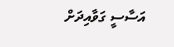އަސާސީ ގަވާއިދަށް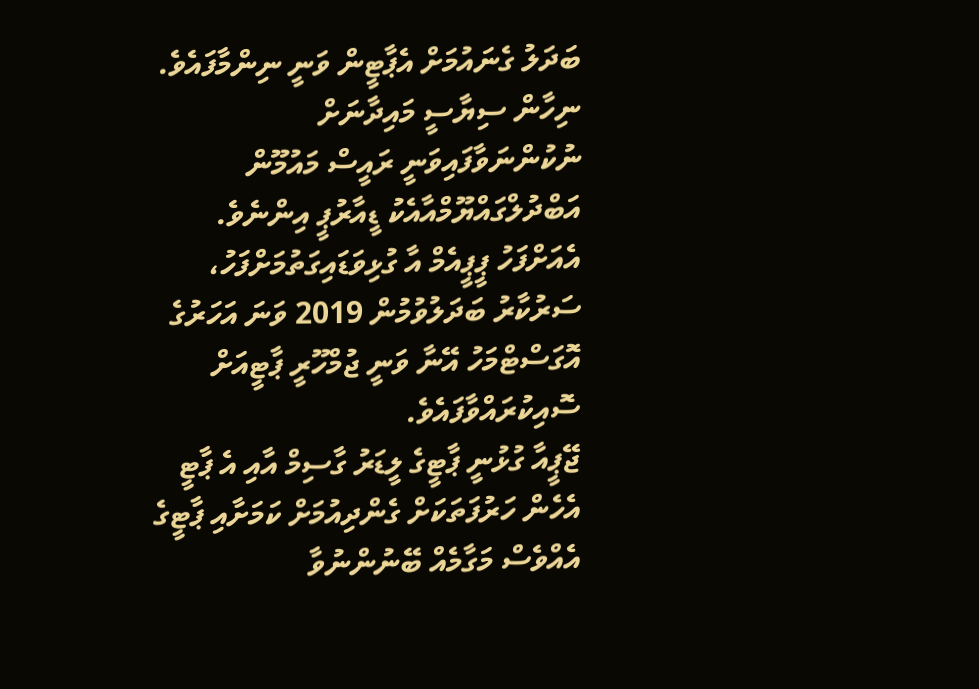ބަދަލު ގެނައުމަށް އެޕާޓީން ވަނީ ނިންމާފައެވެ.
ނިހާން ސިޔާސީ މައިދާނަށް ނުކުންނަވާފައިވަނީ ރައީސް މައުމޫން އަބްދުލްގައްޔޫމްއާއެކު ޑީއާރުޕީ އިންނެވެ. އެއަށްފަހު ޕީޕީއެމް އާ ގުޅިވަޑައިގަތުމަށްފަހު، ސަރުކާރު ބަދަލުވުމުން 2019 ވަނަ އަހަރުގެ އޮގަސްޓްމަހު އޭނާ ވަނީ ޖުމްހޫރީ ޕާޓީއަށް ސޮއިކުރައްވާފައެވެ.
ޖޭޕީއާ ގުޅުނީ ޕާޓީގެ ލީޑަރު ގާސިމް އާއި އެ ޕާޓީ އެހެން ހަރުފަތަކަށް ގެންދިއުމަށް ކަމަށާއި ޕާޓީގެ އެއްވެސް މަގާމެއް ބޭނުންނުވާ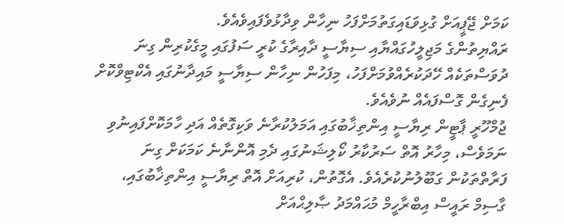ކަމަށް ޖޭޕީއަށް ގުޅިވަޑައިގަތުމަށްފަހު ނިހާން ވިދާޅުވެފައިވެއެވެ.
ރައްޔިތުންގެ މަޖިލީހުގައްޔާއި ސިޔާސީ ދާއިރާގެ ކުރީ ސަފުގައި މީގެކުރިން ގިނަ ދުވަސްތަކެއް ހޭދަކުރެއްވުމަށްފަހު، މިފަހުން ނިހާން ސިޔާސީ މައިދާނުގައި އެކްޓިވްކޮށް ފެނިގެން ގޮސްފައެއް ނުވެއެވެ.
ޖުމްހޫރީ ޕާޓީން ރިޔާސީ އިންތިޚާބުގައި އަމަލުކުރާނެ ވަކިގޮތެއް އަދި ހާމަކޮށްފައިނުވި ނަމަވެސް، މިހާރު އޮތް ސަރުކާރު ކޯލިޝަނުގައި ދެމި އޮންނާނެ ކަމަކަށް ގިނަ ފަރާތްތަކުން ގަބޫލުނުކުރެއެވެ. އެގޮތުން، ކުރިއަށް އޮތް ރިޔާސީ އިންތިޚާބުގައި، ގާސިމް ރައީސް އިބްރާހީމް މުޙައްމަދު ޞާލިޙްއަށް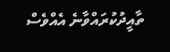ތާއީދުކުރައްވާނެ އެއްވެސް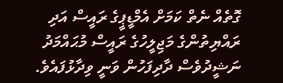ގޮތެއް ނެތް ކަމަށް އެމްޑީޕީގެ ރައީސް އަދި ރައްޔިތުންގެ މަޖިލީހުގެ ރައީސް މުޙައްމަދު ނަޝީދުވެސް ދާދިފަހުން ވަނީ ވިދާޅުފައެވެ.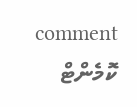comment ކޮމެންޓް